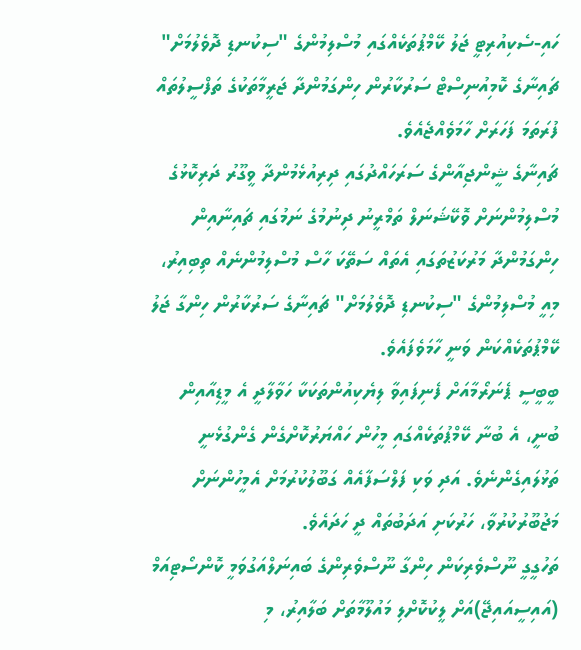ހައި-ސެކިއުރިޓީ ޖަލު ކޭމްޕުތަކެއްގައި މުސްލިމުންގެ "ސިކުނޑި ދޮވެލުމަށް" ޗައިނާގެ ކޮމިއުނިސްޓް ސަރުކާރުން ހިންގަމުންދާ ޖަރީމާތަކުގެ ތަފްސީލުތައް ފުރަތަމަ ފަހަރަށް ހާމަވެއްޖެއެވެ.
ޗައިނާގެ ޝީންޖިއާންގެ ސަރަހައްދުގައި ދިރިއުޅެމުންދާ ވީގޫރު ދަރިކޮޅުގެ މުސްލިމުންނަށް ވޮކޭޝަނަލް ތަމްރީނު ދިނުމުގެ ނަމުގައި ޗައިނާއިން ހިންގަމުންދާ މަރުކަޒުތަގައި އެތައް ސަތޭކަ ހާސް މުސްލިމުންނެއް ތިބިއިރު، މިއީ މުސްލިމުންގެ "ސިކުނޑި ދޮވެލުމަށް" ޗައިނާގެ ސަރުކާރުން ހިންގާ ޖަލު ކޭމްޕުތަކެއްކަން ވަނީ ހާމަވެފައެވެ.
ބީބީސީ ޕެނަރޯމާއަށް ފެނިފައިވާ ލިޔެކިއުންތަކަކާ ހަވާލާދީ އެ މީޑިއާއިން ބުނީ، އެ ބުނާ ކޭމްޕުތަކެއްގައި މީހުން ހައްޔަރުކޮށްގެން ގެންގުޅެނީ ތަޅުލައިގެންނެވެ. އަދި ވަކި ފަލްސަފާއެއް ގަބޫލުކުރުމަށް އެމީހުންނަށް މަޖުބޫރުކުރުވާ، ހަރުކަށި އަދަބުތައް ދީ ހަދައެވެ.
ތަހުގީގީ ނޫސްވެރިކަން ހިންގާ ނޫސްވެރިންގެ ބައިނަލްއަގުވަމީ ކޮންސޯޓިއަމް (އައިސީއައިޖޭ)އަށް ލީކުކޮށްލި މައުލޫމާތަށް ބަލާއިރު، މި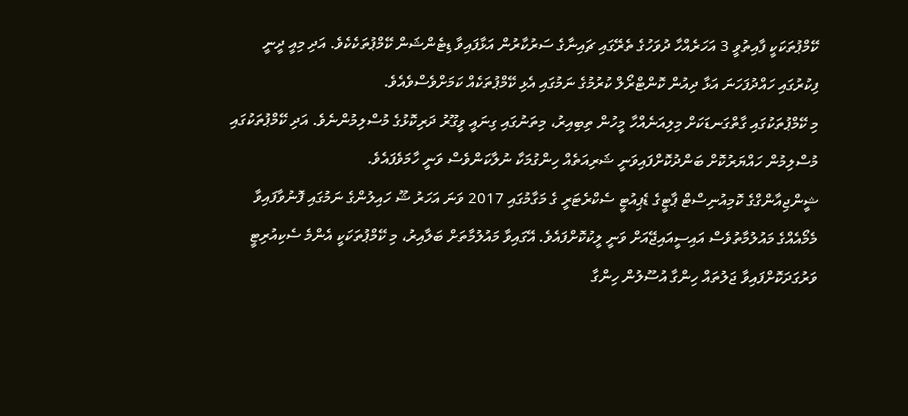ކޭމްޕުތަކަކީ ފާއިތުވީ 3 އަހަރެއްހާ ދުވަހުގެ ތެރޭގައި ޗައިނާގެ ސަރުކާރުން އަޅާފައިވާ ޑިޓެންޝަން ކޭމްޕުތަކެކެވެ. އަދި މިއީ ދީނީ ފިކުރުގައި ހައްދުފަހަނަ އަޅާ ދިއުން ކޮންޓްރޯލް ކުރުމުގެ ނަމުގައި އެޅި ކޭމްޕުތަކެއް ކަމަށްވެސްވެއެވެ.
މި ކޭމްޕުތަކުގައި ގާތްގަނޑަކަށް މިލިއަނެއްހާ މީހުން ތިބިއިރު، މިތަނުގައި ގިނައީ ވީގޫރު ދަރިކޮޅުގެ މުސްލިމުންނެވެ. އަދި ކޭމްޕުތަކުގައި މުސްލިމުން ހައްޔަރުކޮށް ބަންދުކޮށްފައިވަނީ ޝަރިއަތެއް ހިންގުމަކާ ނުލާކަންވެސް ވަނީ ހާމަވެފައެވެ.
ޝީންޖިއާންގްގެ ކޮމިއުނިސްޓް ޕާޓީގެ ޑެޕިއުޓީ ސެކްރެޓަރީ ގެ މަގާމުގައި 2017 ވަނަ އަހަރު ޝޫ ހައިލުންގެ ނަމުގައި ފޮނުވާފައިވާ މެމޯއެއްގެ މައުލުމާތުވެސް އައިސީއައިޖޭއަށް ވަނީ ލީކުކޮށްފައެވެ. އޭގައިވާ މައުލުމާތަށް ބަލާއިރު، މި ކޭމްޕުތަކަކީ އެންމެ ސެކިއުރިޓީ ވަރުގަދަކޮށްފައިވާ ޖަލުތައް ހިންގާ އުސޫލުން ހިންގާ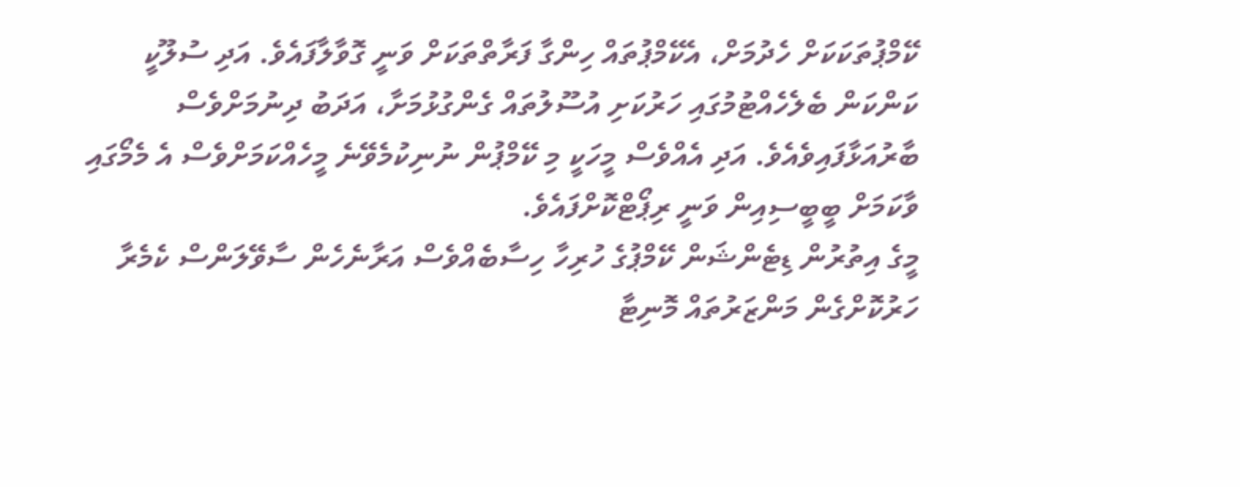ކޭމްޕުތަކަކަށް ހެދުމަށް، އެކޭމްޕުތައް ހިންގާ ފަރާތްތަކަށް ވަނީ ގޮވާލާފައެވެ. އަދި ސުލޫކީ ކަންކަން ބެލެހެއްޓުމުގައި ހަރުކަށި އުސޫލުތައް ގެންގުޅުމަށާ، އަދަބު ދިނުމަށްވެސް ބާރުއަޅާފައިވެއެވެ. އަދި އެއްވެސް މީހަކީ މި ކޭމްޕުން ނުނިކުމެވޭނެ މީހެއްކަމަށްވެސް އެ މެމޯގައި ވާކަމަށް ބީބީސިއިން ވަނީ ރިޕޯޓްކޮށްފައެވެ.
މީގެ އިތުރުން ޑިޓެންޝަން ކޭމްޕުގެ ހުރިހާ ހިސާބެއްވެސް އަރާނެހެން ސާވޭލަންސް ކެމެރާ ހަރުކޮށްގެން މަންޒަރުތައް މޮނިޓާ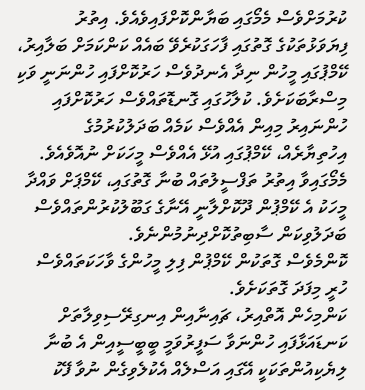ކުރުމަށްވެސް މެމޯގައި ބަޔާންކޮށްފައިވެއެވެ. އިތުރު ފިޔަވަޅުތަކުގެ ގޮތުގައި ފާހަގަކުރެވޭ ބައެއް ކަންކަމަށް ބަލާއިރު، ކޭމްޕުގައި މީހުން ނިދާ އެނދުވެސް ހަރުކޮށްފައި ހުންނަނީ ވަކި މިސްރާބަކަށެވެ. ކުލާހުގައި ގޮނޑޮތައްވެސް ހަރުކޮށްފައި ހުންނައިރު މިއިން އެއްވެސް ކަމެއް ބަދަލުކުރުމުގެ އިހުތިޔާރެއް، ކޭމްޕުގައި އުޅޭ އެއްވެސް މީހަކަށް ނުއޮވެއެވެ.
މެމޯގައިވާ އިތުރު ތަފްސީލުތައް ބުނާ ގޮތުގައި، ކޭމްޕަށް ވައްދާ މީހަކު އެ ކޭމްޕުން ދޫކޮށްލާނީ އޭނާގެ ގަބޫލުކުރުންތައްވެސް ބަދަލުވިކަން ސާބިތުކޮށްދިނުމުންނެވެ.
ކޮންމެވެސް ގޮތަކުން ކޭމްޕުން ފިލި މީހުންގެ ވާހަކަތައްވެސް ހުރީ މިފަދަ ގޮތަކަށެވެ.
ކަންމިހެން އޮތްއިރު، ޗައިނާއިން އިނގިރޭސިވިލާތަށް ކަނޑައަޅާފައި ހުންނަވާ ސަފީރުވަމީ ބީބީސީއިން އެ ބުނާ ލިޔެކިއުންތަކަކީ އޭގައި އަސްލެއް އެކުލެވިގެން ނުވާ ފޭކު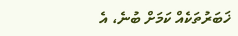ޚަބަރުތަކެއް ކަމަށް ބުނެ، އެ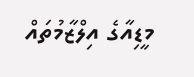މީޑިއާގެ އިލްޒާމުތައް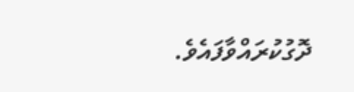ދޮގުކުރައްވާފައެވެ.